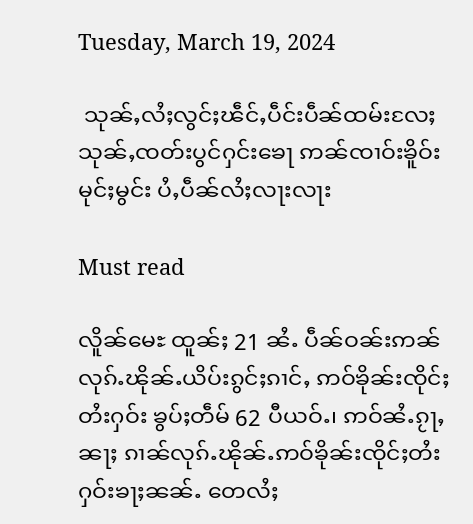Tuesday, March 19, 2024

 သုၼ်ႇလႆႈလွင်ႈၽဵင်ႇပဵင်းပဵၼ်ထမ်းလႄႈ သုၼ်ႇၸတ်းပွင်ႁင်းၶေႃ ဢၼ်ၸၢဝ်းၶိူဝ်းမုင်ႈမွင်း ပႆႇပဵၼ်လႆႈလႃးလႃး

Must read

လိူၼ်မေႊ ထူၼ်ႈ 21 ၼႆႉ ပဵၼ်ဝၼ်းဢၼ်လုၵ်ႉၽိုၼ်ႉယိပ်းၵွင်ႈၵၢင်ႇ ဢဝ်ၶိုၼ်းၸိုင်ႈတႆးႁဝ်း ၶွပ်ႈတဵမ် 62 ပီယဝ်ႉ၊ ဢဝ်ၼႆႉၵႂႃႇၼႃႈ ၵၢၼ်လုၵ်ႉၽိုၼ်ႉဢဝ်ၶိုၼ်းၸိုင်ႈတႆးႁဝ်းၶႃႈၼၼ်ႉ တေလႆႈ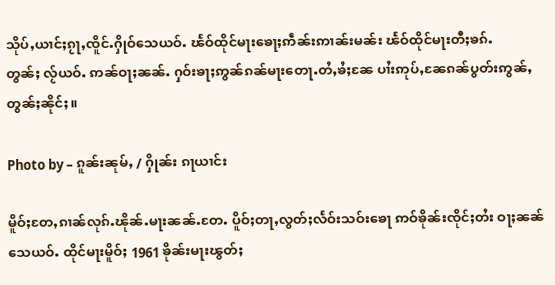သိုပ်ႇယၢင်ႈၵႂႃႇၸိူင်ႉႁိုဝ်သေယဝ်ႉ ၽႅဝ်ထိုင်မႃးၶေႃႈဢဵၼ်းဢၢၼ်းမၼ်း ၽႅဝ်ထိုင်မႃးတီႈၶၵ်ႉတွၼ်ႈ လႂ်ယဝ်ႉ ဢၼ်ဝႃႈၼၼ်ႉ ႁဝ်းၶႃႈဢွၼ်ၵၼ်မႃးတေႃႉတႆႇၶႆႈၼႄ ပၢႆးဢုပ်ႇၼႄၵၼ်ပွတ်းဢွၼ်ႇတွၼ်ႈၼိုင်ႈ။

Photo by – ၵူၼ်းၼုမ်ႇ / ႁိုၼ်း ၵႃယၢင်း

မိူဝ်ႈတႄႇၵၢၼ်လုၵ်ႉၽိုၼ်ႉမႃးၼၼ်ႉတႄႉ ပိူဝ်ႈတႃႇလွတ်ႈလႅဝ်းသဝ်းၶေႃ ဢဝ်ၶိုၼ်းၸိုင်ႈတႆး ဝႃႈၼၼ်သေယဝ်ႉ ထိုင်မႃးမိူဝ်ႈ 1961 ၶိုၼ်းမႃးၽွတ်ႈ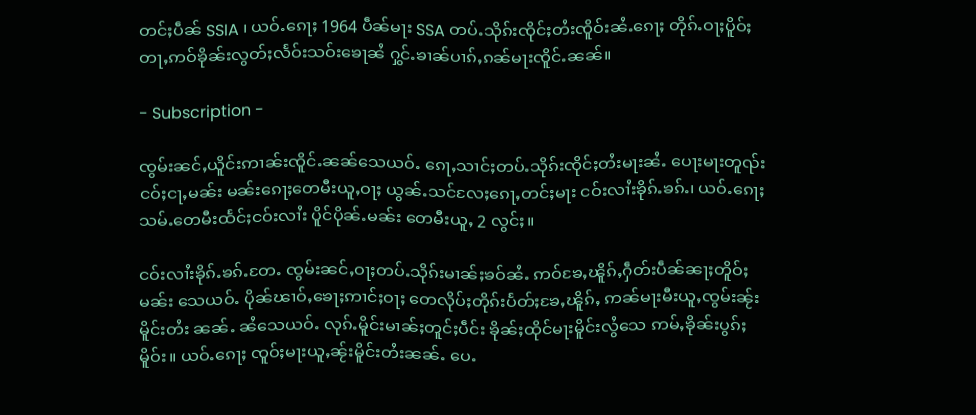တင်ႈပဵၼ် SSIA ၊ ယဝ်ႉၵေႃႈ 1964 ပဵၼ်မႃး SSA တပ်ႉသိုၵ်းၸိုင်ႈတႆးၸိူဝ်းၼႆႉၵေႃႈ တိုၵ်ႉဝႃႈပိူဝ်ႈတႃႇဢဝ်ၶိုၼ်းလွတ်ႈလႅဝ်းသဝ်းၶေႃၼႆ ႁွင်ႉၶၢၼ်ပၢၵ်ႇၵၼ်မႃးၸိူင်ႉၼၼ်။

- Subscription -

ၸွမ်းၼင်ႇယိူင်းဢၢၼ်းၸိူင်ႉၼၼ်သေယဝ်ႉ ၵေႃႇသၢင်ႈတပ်ႉသိုၵ်းၸိုင်ႈတႆးမႃးၼႆႉ ပေႃးမႃးတူၺ်း ငဝ်ႈငႃႇမၼ်း မၼ်းၵေႃႈတေမီးယူႇဝႃႈ ယွၼ်ႉသင်လႄႈၵေႃႇတင်ႈမႃး ငဝ်းလၢႆးၶိုၵ်ႉၶၵ်ႉ၊ ယဝ်ႉၵေႃႈသမ်ႉတေမီးထႅင်ႈငဝ်းလၢႆး ပိူင်ပိုၼ်ႉမၼ်း တေမီးယူႇ 2 လွင်ႈ။

ငဝ်းလၢႆးၶိုၵ်ႉၶၵ်ႉတႄႉ ၸွမ်းၼင်ႇဝႃႈတပ်ႉသိုၵ်းမၢၼ်ႈၶဝ်ၼႆႉ ဢဝ်ၶႄႇၽိူၵ်ႇႁဵတ်းပဵၼ်ၼႃႈတိူဝ်ႈမၼ်း သေယဝ်ႉ ပိုၼ်ၽၢဝ်ႇၶေႃႈဢၢင်ႈဝႃႈ တေလိုပ်ႈတိုၵ်းပႅတ်ႈၶႄႇၽိူၵ်ႇ ဢၼ်မႃးမီးယူႇၸွမ်းၼႂ်းမိူင်းတႆး ၼၼ်ႉ ၼႆသေယဝ်ႉ လုၵ်ႉမိူင်းမၢၼ်ႈတူင်ႈပဵင်း ၶိုၼ်ႈထိုင်မႃးမိူင်းလွႆသေ ဢမ်ႇၶိုၼ်းပွၵ်ႈမိူဝ်း။ ယဝ်ႉၵေႃႈ ၸူဝ်ႈမႃးယူႇၼႂ်းမိူင်းတႆးၼၼ်ႉ ပေႉ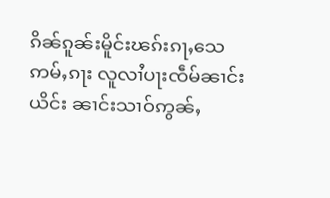ၵိၼ်ၵူၼ်းမိူင်းၽၵ်းၵႃႇသေဢမ်ႇၵႃး လူလၢႆပႃးၸဵမ်ၼၢင်းယိင်း ၼၢင်းသၢဝ်ဢွၼ်ႇ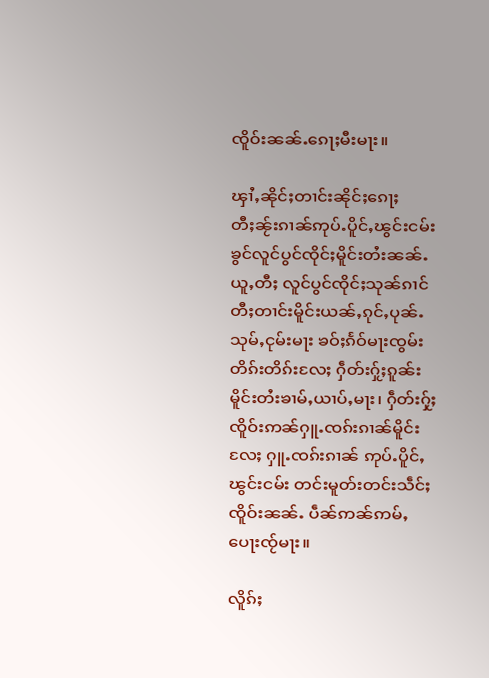ၸိူဝ်းၼၼ်ႉၵေႃႈမီးမႃး။

ၾၢႆႇၼိုင်ႈတၢင်းၼိုင်ႈၵေႃႈ တီႈၼႂ်းၵၢၼ်ဢုပ်ႉပိူင်ႇၽွင်းငမ်း ၶွင်လူင်ပွင်ၸိုင်ႈမိူင်းတႆးၼၼ်ႉ ယူႇတီႈ လူင်ပွင်ၸိုင်ႈသုၼ်ၵၢင် တီႈတၢင်းမိူင်းယၼ်ႇၵုင်ႇပုၼ်ႉ သုမ်ႇငုမ်းမႃး ၶဝ်ႈၵႅဝ်မႃးၸွမ်းတိၵ်းတိၵ်းလႄႈ ႁဵတ်းႁႂ်ႈၵူၼ်းမိူင်းတႆးၶၢမ်ႇယၢပ်ႇမႃး၊ ႁဵတ်းႁႂ်ႈၸိူဝ်းဢၼ်ႁူႉၸၵ်းၵၢၼ်မိူင်းလႄႈ ႁူႉၸၵ်းၵၢၼ် ဢုပ်ႉပိူင်ႇၽွင်းငမ်း တင်းမူတ်းတင်းသဵင်ႈၸိူဝ်းၼၼ်ႉ ပဵၼ်ဢၼ်ဢမ်ႇပေႃးၸႂ်မႃး။

လိူၵ်ႈ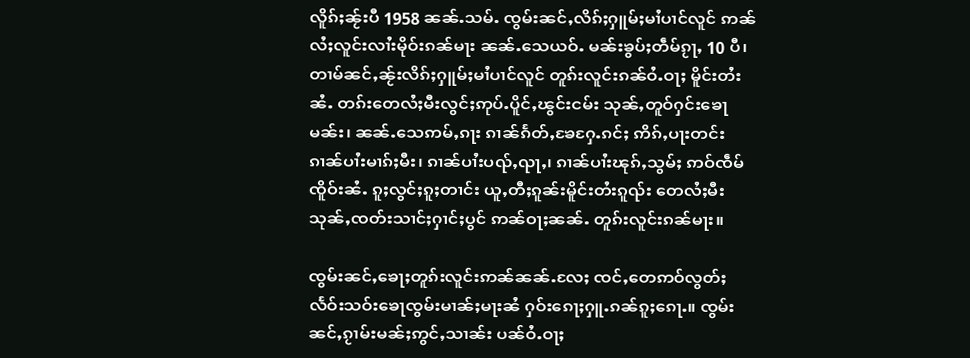လိူၵ်ႈၼႂ်းပီ 1958 ၼၼ်ႉသမ်ႉ ၸွမ်းၼင်ႇလိၵ်ႈႁူမ်ႈမၢႆပၢင်လူင် ဢၼ်လႆႈလူင်းလၢႆးမိုဝ်းၵၼ်မႃး ၼၼ်ႉသေယဝ်ႉ မၼ်းၶွပ်ႈတဵမ်ၵႂႃႇ 10 ပီ၊ တၢမ်ၼင်ႇၼႂ်းလိၵ်ႈႁူမ်ႈမၢႆပၢင်လူင် တူၵ်းလူင်းၵၼ်ဝႆႉဝႃႈ မိူင်းတႆးၼႆႉ တၵ်းတေလႆႈမီးလွင်ႈဢုပ်ႉပိူင်ႇၽွင်းငမ်း သုၼ်ႇတူဝ်ႁင်းၶေႃမၼ်း၊ ၼၼ်ႉသေဢမ်ႇၵႃး ၵၢၼ်ၵႅတ်ႇၶႄႁႄႉၵင်ႈ ဢိၵ်ႇပႃးတင်းၵၢၼ်ပၢႆးမၢၵ်ႈမီး၊ ၵၢၼ်ပၢႆးပၺ်ႇၺႃႇ၊ ၵၢၼ်ပၢႆးၽုၵ်ႇသွမ်ႈ ဢဝ်ၸဵမ်ၸိူဝ်းၼႆႉ ၵူႈလွင်ႈၵူႈတၢင်း ယူႇတီႈၵူၼ်းမိူင်းတႆးၵူၺ်း တေလႆႈမီးသုၼ်ႇၸတ်းသၢင်ႈႁၢင်ႈပွင် ဢၼ်ဝႃႈၼၼ်ႉ တူၵ်းလူင်းၵၼ်မႃး။

ၸွမ်းၼင်ႇၶေႃႈတူၵ်းလူင်းဢၼ်ၼၼ်ႉလႄႈ ၸင်ႇတေဢဝ်လွတ်ႈလႅဝ်းသဝ်းၶေႃၸွမ်းမၢၼ်ႈမႃးၼႆ ႁဝ်းၵေႃႈႁူႉၵၼ်ၵူႈၵေႃႉ။ ၸွမ်းၼင်ႇၵႂၢမ်းမၼ်ႈဢွင်ႇသၢၼ်း ပၼ်ဝႆႉဝႃႈ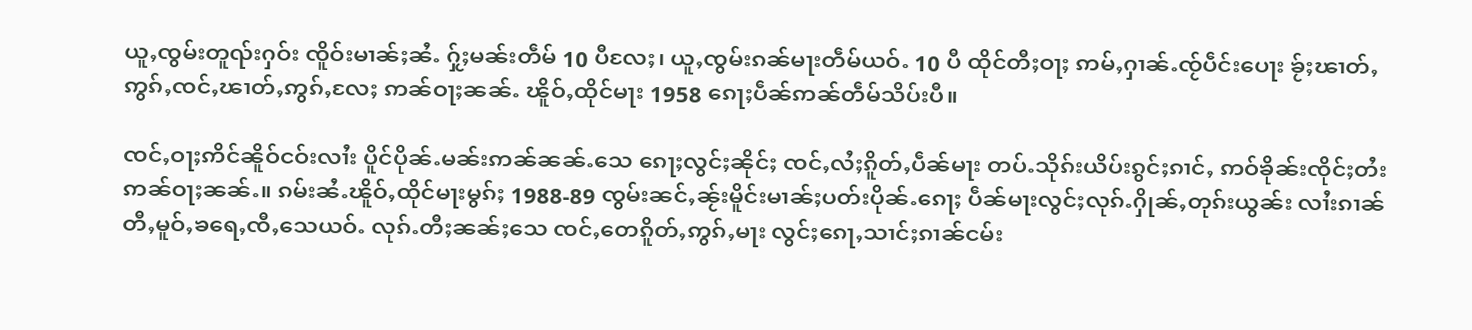ယူႇၸွမ်းတူၺ်းႁဝ်း ၸိူဝ်းမၢၼ်ႈၼႆႉ ႁႂ်ႈမၼ်းတဵမ် 10 ပီလႄႈ၊ ယူႇၸွမ်းၵၼ်မႃးတဵမ်ယဝ်ႉ 10 ပီ ထိုင်တီႈဝႃႈ ဢမ်ႇႁၢၼ်ႉၸႂ်ပဵင်းပေႃး ၶႂ်ႈၽၢတ်ႇဢွၵ်ႇၸင်ႇၽၢတ်ႇဢွၵ်ႇလႄႈ ဢၼ်ဝႃႈၼၼ်ႉ ၽိူဝ်ႇထိုင်မႃး 1958 ၵေႃႈပဵၼ်ဢၼ်တဵမ်သိပ်းပီ။

ၸင်ႇဝႃႈဢိင်ၼိူဝ်ငဝ်းလၢႆး ပိူင်ပိုၼ်ႉမၼ်းဢၼ်ၼၼ်ႉသေ ၵေႃႈလွင်ႈၼိုင်ႈ ၸင်ႇလႆႈၵိူတ်ႇပဵၼ်မႃး တပ်ႉသိုၵ်းယိပ်းၵွင်ႈၵၢင်ႇ ဢဝ်ၶိုၼ်းၸိုင်ႈတႆး ဢၼ်ဝႃႈၼၼ်ႉ။ ၵမ်းၼႆႉၽိူဝ်ႇထိုင်မႃးမွၵ်ႈ 1988-89 ၸွမ်းၼင်ႇၼႂ်းမိူင်းမၢၼ်ႈပတ်းပိုၼ်ႉၵေႃႈ ပဵၼ်မႃးလွင်ႈလုၵ်ႉႁိုၼ်ႇတုၵ်းယွၼ်း လၢႆးၵၢၼ် တီႇမူဝ်ႇၶရေႇၸီႇသေယဝ်ႉ လုၵ်ႉတီႈၼၼ်ႈသေ ၸင်ႇတေၵိူတ်ႇဢွၵ်ႇမႃး လွင်ႈၵေႃႇသၢင်ႈၵၢၼ်ငမ်း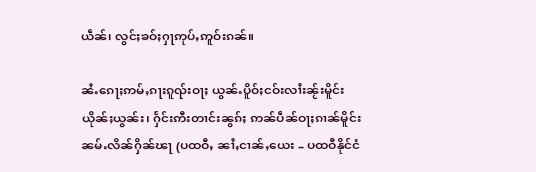ယဵၼ်၊ လွင်ႈၶဝ်ႈႁႃဢုပ်ႇဢူဝ်းၵၼ်။

ၼႆႉၵေႃႈဢမ်ႇၵႃးၵူၺ်းဝႃႈ ယွၼ်ႉပိူဝ်ႈငဝ်းလၢႆးၼႂ်းမိူင်းယိုၼ်ႈယွၼ်း၊ ႁႅင်းဢီးတၢင်းၼွၵ်ႈ ဢၼ်ပဵၼ်ဝႃႈၵၢၼ်မိူင်း ၼမ်ႉလိၼ်ႁိၼ်ၽႃ (ပထဝီႇ ၼၢႆႇငၢၼ်ႇယေး – ပထဝီနိုင်ငံ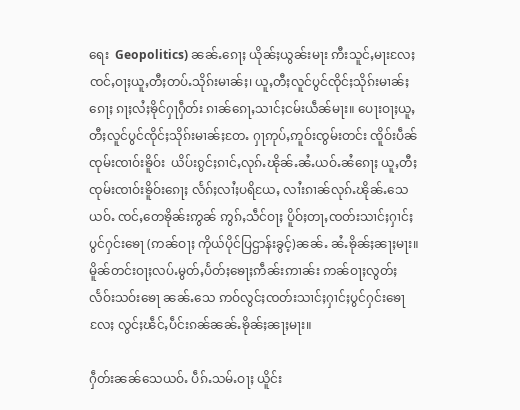ရေး  Geopolitics) ၼၼ်ႉၵေႃႈ ယိုၼ်ႈယွၼ်းမႃး ဢီးသူင်ႇမႃးလႄႈ ၸင်ႇဝႃႈယူႇတီႈတပ်ႉသိုၵ်းမၢၼ်ႈ၊ ယူႇတီႈလူင်ပွင်ၸိုင်ႈသိုၵ်းမၢၼ်ႈ ၵေႃႈ ၵႃႈလႆႈၶိုင်ႁႃႁဵတ်း ၵၢၼ်ၵေႃႇသၢင်ႈငမ်းယဵၼ်မႃး။ ပေႃးဝႃႈယူႇတီႈလူင်ပွင်ၸိုင်ႈသိုၵ်းမၢၼ်ႈတႄႉ ႁႃဢုပ်ႇဢူဝ်းၸွမ်းတင်း ၸိူဝ်းပဵၼ်ၸုမ်းၸၢဝ်းၶိူဝ်း  ယိပ်းၵွင်ႈၵၢင်ႇလုၵ်ႉၽိုၼ်ႉၼႆႉယဝ်ႉၼႆၵေႃႈ ယူႇတီႈၸုမ်းၸၢဝ်းၶိူဝ်းၵေႃႈ လႅၵ်ႈလၢႆႈပရိယႄႇ လၢႆးၵၢၼ်လုၵ်ႉၽိုၼ်ႉသေယဝ်ႉ ၸင်ႇတေၶိုၼ်းဢွၼ် ဢွၵ်ႇသဵင်ဝႃႈ ပိူဝ်ႈတႃႇၸတ်းသၢင်ႈႁၢင်ႈပွင်ႁင်းၶေႃ (ဢၼ်ဝႃႈ ကိုယ်ပိုင်ပြဌာန်းခွင့်)ၼၼ်ႉ ၼႆႉၶိုၼ်ႈၼႃႈမႃး။ မိူၼ်တင်းဝႃႈလပ်ႉမွတ်ႇပႅတ်ႈၶေႃႈဢဵၼ်းဢၢၼ်း ဢၼ်ဝႃႈလွတ်ႈလႅဝ်းသဝ်းၶေႃ ၼၼ်ႉသေ ဢဝ်လွင်ႈၸတ်းသၢင်ႈႁၢင်ႈပွင်ႁင်းၶေႃလႄႈ လွင်ႈၽဵင်ႇပဵင်းၵၼ်ၼၼ်ႉၶိုၼ်ႈၼႃႈမႃး။

ႁဵတ်းၼၼ်သေယဝ်ႉ ပဵၵ်ႉသမ်ႉဝႃႈ ယိူင်း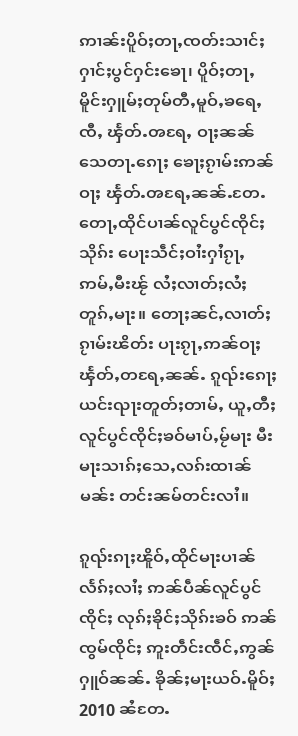ဢၢၼ်းပိူဝ်ႈတႃႇၸတ်းသၢင်ႈႁၢင်ႈပွင်ႁင်းၶေႃ၊ ပိူဝ်ႈတႃႇမိူင်းႁူမ်ႈတုမ်တီႇမူဝ်ႇၶရေႇၸီႇ ၾႅတ်ႉၻရႄႇ ဝႃႈၼၼ်သေတႃႉၵေႃႈ ၶေႃႈၵႂၢမ်းဢၼ်ဝႃႈ ၾႅတ်ႉၻရႄႇၼၼ်ႉတႄႉ တေႃႇထိုင်ပၢၼ်လူင်ပွင်ၸိုင်ႈသိုၵ်း ပေႃးသဵင်ႈဝၢႆးႁၢႆၵႂႃႇ ဢမ်ႇမီးၽႂ် လႆႈလၢတ်ႈလႆႈတူၵ်ႇမႃး။ တေႃႈၼင်ႇလၢတ်ႈၵႂၢမ်းၽိတ်း ပႃးၵႂႃႇဢၼ်ဝႃႈ ၾႅတ်ႇတရႄႇၼၼ်ႉ ၵူၺ်းၵေႃႈ ယင်းၺႃးတူတ်ႈတၢမ်ႇ ယူႇတီႈလူင်ပွင်ၸိုင်ႈၶဝ်မၢပ်ႇမႂ်မႃး မီးမႃးသၢၵ်ႈသေႇလၵ်းထၢၼ်မၼ်း တင်းၼမ်တင်းလၢႆ။

ၵူၺ်းၵႃႈၽိူဝ်ႇထိုင်မႃးပၢၼ်လႅၵ်ႈလၢႆႈ ဢၼ်ပဵၼ်လူင်ပွင်ၸိုင်ႈ လုၵ်ႈၶိုင်ႈသိုၵ်းၶဝ် ဢၼ်ၸွမ်ၸိုင်ႈ ဢူးတဵင်းၸဵင်ႇဢွၼ်ႁူဝ်ၼၼ်ႉ ၶိုၼ်ႈမႃးယဝ်ႉမိူဝ်ႈ 2010 ၼႆတႄႉ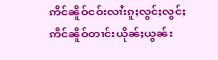ဢိင်ၼိူဝ်ငဝ်းလၢႆးၵူႈလွင်ႈလွင်ႈ ဢိင်ၼိူဝ်တၢင်းယိုၼ်ႈယွၼ်း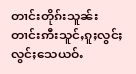တၢင်းတိုၵ်းသူၼ်း တၢင်းဢီးသူင်ႇၵူႈလွင်ႈလွင်ႈသေယဝ်ႉ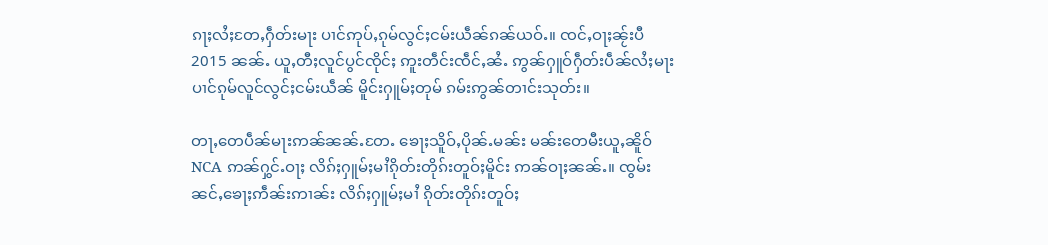ၵႃႈလႆႈတႄႇႁဵတ်းမႃး ပၢင်ဢုပ်ႇၵုမ်လွင်ႈငမ်းယဵၼ်ၵၼ်ယဝ်ႉ။ ၸင်ႇဝႃႈၼႂ်းပီ 2015 ၼၼ်ႉ ယူႇတီႈလူင်ပွင်ၸိုင်ႈ ဢူးတဵင်းၸဵင်ႇၼႆႉ ဢွၼ်ႁူဝ်ႁဵတ်းပဵၼ်လႆႈမႃး ပၢင်ၵုမ်လူင်လွင်ႈငမ်းယဵၼ် မိူင်းႁူမ်ႈတုမ် ၵမ်းဢွၼ်တၢင်းသုတ်း။

တႃႇတေပဵၼ်မႃးဢၼ်ၼၼ်ႉတႄႉ ၶေႃႈသိူဝ်ႇပိုၼ်ႉမၼ်း မၼ်းတေမီးယူႇၼိူဝ် NCA ဢၼ်ႁွင်ႉဝႃႈ လိၵ်ႈႁူမ်ႈမၢႆၵိုတ်းတိုၵ်းတူဝ်ႈမိူင်း ဢၼ်ဝႃႈၼၼ်ႉ။ ၸွမ်းၼင်ႇၶေႃႈဢဵၼ်းဢၢၼ်း လိၵ်ႈႁူမ်ႈမၢႆ ၵိုတ်းတိုၵ်းတူဝ်ႈ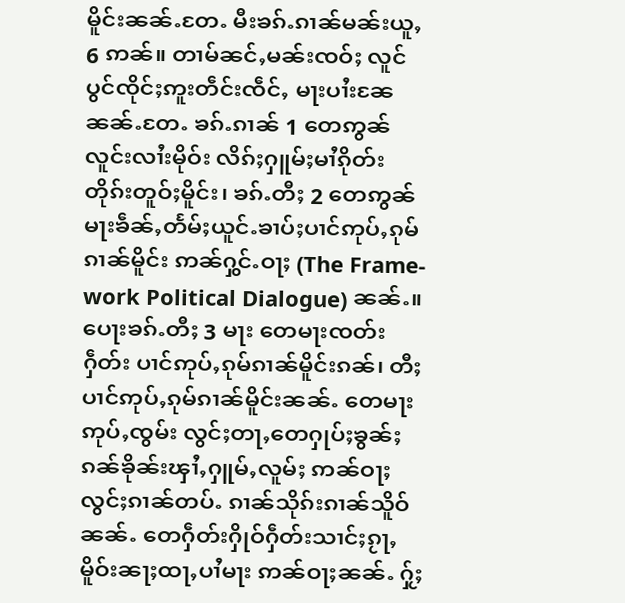မိူင်းၼၼ်ႉတႄႉ မီးၶၵ်ႉၵၢၼ်မၼ်းယူႇ 6 ဢၼ်။ တၢမ်ၼင်ႇမၼ်းၸဝ်ႈ လူင်ပွင်ၸိုင်ႈဢူးတဵင်းၸဵင်ႇ မႃးပၢႆးၼႄၼၼ်ႉတႄႉ ၶၵ်ႉၵၢၼ် 1 တေဢွၼ်လူင်းလၢႆးမိုဝ်း လိၵ်ႈႁူမ်ႈမၢႆၵိုတ်းတိုၵ်းတူဝ်ႈမိူင်း၊ ၶၵ်ႉတီႈ 2 တေဢွၼ်မႃးၶဵၼ်ႇတႅမ်ႈယူင်ႉၶၢပ်ႈပၢင်ဢုပ်ႇၵုမ်ၵၢၼ်မိူင်း ဢၼ်ႁွင်ႉဝႃႈ (The Frame-work Political Dialogue) ၼၼ်ႉ။ ပေႃးၶၵ်ႉတီႈ 3 မႃး တေမႃးၸတ်းႁဵတ်း ပၢင်ဢုပ်ႇၵုမ်ၵၢၼ်မိူင်းၵၼ်၊ တီႈပၢင်ဢုပ်ႇၵုမ်ၵၢၼ်မိူင်းၼၼ်ႉ တေမႃးဢုပ်ႇၸွမ်း လွင်ႈတႃႇတေႁုပ်ႈၶွၼ်ႈၵၼ်ၶိုၼ်းၾၢႆႇႁူမ်ႇလူမ်ႈ ဢၼ်ဝႃႈ လွင်ႈၵၢၼ်တပ်ႉ ၵၢၼ်သိုၵ်းၵၢၼ်သိူဝ်ၼၼ်ႉ တေႁဵတ်းႁိုဝ်ႁဵတ်းသၢင်ႈၵႂႃႇမိူဝ်းၼႃႈထႃႇပၢႆမႃး ဢၼ်ဝႃႈၼၼ်ႉ ႁႂ်ႈ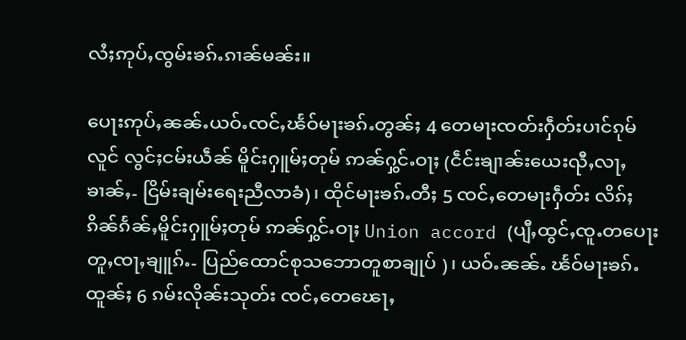လႆႈဢုပ်ႇၸွမ်းၶၵ်ႉၵၢၼ်မၼ်း။

ပေႃးဢုပ်ႇၼၼ်ႉယဝ်ႉၸင်ႇၽႅဝ်မႃးၶၵ်ႉတွၼ်ႈ 4 တေမႃးၸတ်းႁဵတ်းပၢင်ၵုမ်လူင် လွင်ႈငမ်းယဵၼ် မိူင်းႁူမ်ႈတုမ် ဢၼ်ႁွင်ႉဝႃႈ (ငဵင်းၶျၢၼ်းယေးၺီႇလႃႇၶၢၼ်ႇ- ငြိမ်းချမ်းရေးညီလာခံ)၊ ထိုင်မႃးၶၵ်ႉတီႈ 5 ၸင်ႇတေမႃးႁဵတ်း လိၵ်ႈၵိၼ်ၵႅၼ်ႇမိူင်းႁူမ်ႈတုမ် ဢၼ်ႁွင်ႉဝႃႈ Union accord (ပျီႇထွင်ႇၸူႉတပေႃးတူႇၸႃႇၶျူၵ်ႉ- ပြည်ထောင်စုသဘောတူစာချုပ် )၊ ယဝ်ႉၼၼ်ႉ ၽႅဝ်မႃးၶၵ်ႉထူၼ်ႈ 6 ၵမ်းလိုၼ်းသုတ်း ၸင်ႇတေၽေႃႇ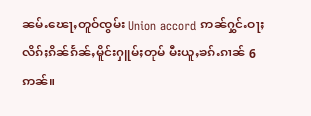ၼမ်ႉၽေႃႇတူဝ်ၸွမ်း Union accord ဢၼ်ႁွင်ႉဝႃႈ လိၵ်ႈၵိၼ်ၵႅၼ်ႇမိူင်းႁူမ်ႈတုမ် မီးယူႇၶၵ်ႉၵၢၼ် 6 ဢၼ်။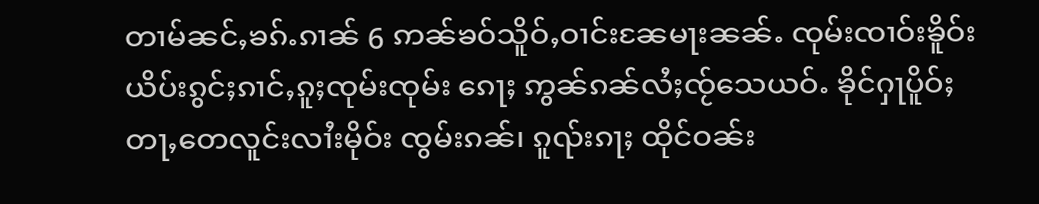တၢမ်ၼင်ႇၶၵ်ႉၵၢၼ် 6 ဢၼ်ၶဝ်သိူဝ်ႇဝၢင်းၼႄမႃးၼၼ်ႉ ၸုမ်းၸၢဝ်းၶိူဝ်းယိပ်းၵွင်ႈၵၢင်ႇၵူႈၸုမ်းၸုမ်း ၵေႃႈ ဢွၼ်ၵၼ်လႆႈၸႂ်သေယဝ်ႉ ၶိုင်ႁႃပိူဝ်ႈတႃႇတေလူင်းလၢႆးမိုဝ်း ၸွမ်းၵၼ်၊ ၵူၺ်းၵႃႈ ထိုင်ဝၼ်း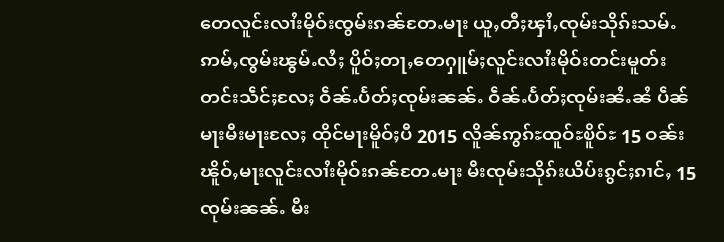တေလူင်းလၢႆးမိုဝ်းၸွမ်းၵၼ်တႄႉမႃး ယူႇတီႈၾၢႆႇၸုမ်းသိုၵ်းသမ်ႉ ဢမ်ႇၸွမ်းၽွမ်ႉလႆႈ ပိူဝ်ႈတႃႇတေႁူမ်ႈလူင်းလၢႆးမိုဝ်းတင်းမူတ်းတင်းသဵင်ႈလႄႈ ဝဵၼ်ႉပႅတ်ႈၸုမ်းၼၼ်ႉ ဝဵၼ်ႉပႅတ်ႈၸုမ်းၼႆႉၼႆ ပဵၼ်မႃးမီးမႃးလႄႈ ထိုင်မႃးမိူဝ်ႈပီ 2015 လိူၼ်ဢွၵ်ႊထူဝ်ႊၿိူဝ်ႊ 15 ဝၼ်း ၽိူဝ်ႇမႃးလူင်းလၢႆးမိုဝ်းၵၼ်တႄႉမႃး မီးၸုမ်းသိုၵ်းယိပ်းၵွင်ႈၵၢင်ႇ 15 ၸုမ်းၼၼ်ႉ မီး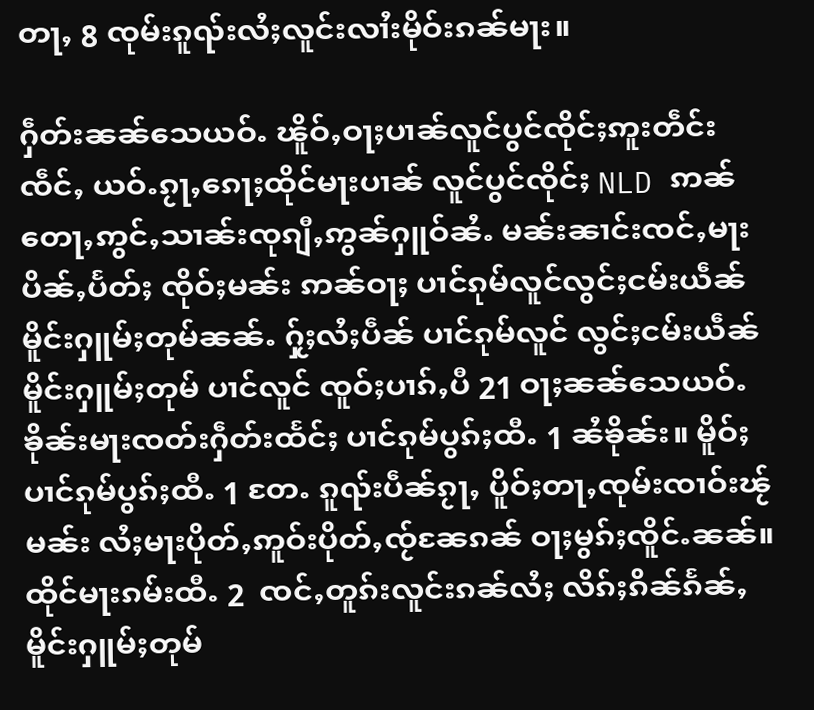တႃႇ 8 ၸုမ်းၵူၺ်းလႆႈလူင်းလၢႆးမိုဝ်းၵၼ်မႃး။

ႁဵတ်းၼၼ်သေယဝ်ႉ ၽိူဝ်ႇဝႃႈပၢၼ်လူင်ပွင်ၸိုင်ႈဢူးတဵင်းၸဵင်ႇ ယဝ်ႉၵႂႃႇၵေႃႈထိုင်မႃးပၢၼ် လူင်ပွင်ၸိုင်ႈ NLD ဢၼ်တေႃႇဢွင်ႇသၢၼ်းၸုၵျီႇဢွၼ်ႁူဝ်ၼႆႉ မၼ်းၼၢင်းၸင်ႇမႃးပိၼ်ႇပႅတ်ႈ ၸိုဝ်ႈမၼ်း ဢၼ်ဝႃႈ ပၢင်ၵုမ်လူင်လွင်ႈငမ်းယဵၼ်မိူင်းႁူမ်ႈတုမ်ၼၼ်ႉ ႁႂ်ႈလႆႈပဵၼ် ပၢင်ၵုမ်လူင် လွင်ႈငမ်းယဵၼ် မိူင်းႁူမ်ႈတုမ် ပၢင်လူင် ၸူဝ်ႈပၢၵ်ႇပီ 21 ဝႃႈၼၼ်သေယဝ်ႉ ၶိုၼ်းမႃးၸတ်းႁဵတ်းထႅင်ႈ ပၢင်ၵုမ်ပွၵ်ႈထီႉ 1 ၼႆၶိုၼ်း။ မိူဝ်ႈပၢင်ၵုမ်ပွၵ်ႈထီႉ 1 တႄႉ ၵူၺ်းပဵၼ်ၵႂႃႇ ပိူဝ်ႈတႃႇၸုမ်းၸၢဝ်းၽႂ်မၼ်း လႆႈမႃးပိုတ်ႇဢူဝ်းပိုတ်ႇၸႂ်ၼႄၵၼ် ဝႃႈမွၵ်ႈၸိူင်ႉၼၼ်။ ထိုင်မႃးၵမ်းထီႉ 2  ၸင်ႇတူၵ်းလူင်းၵၼ်လႆႈ လိၵ်ႈၵိၼ်ၵႅၼ်ႇမိူင်းႁူမ်ႈတုမ်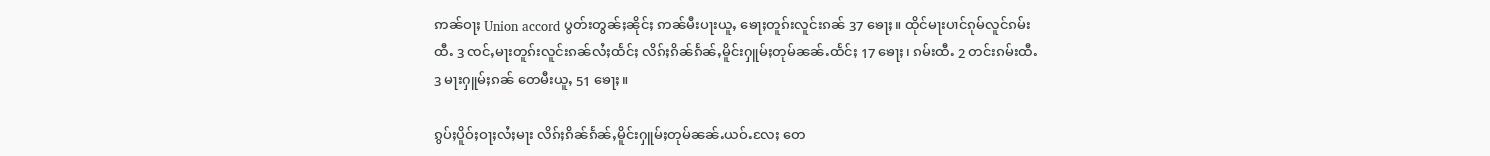ဢၼ်ဝႃႈ Union accord ပွတ်းတွၼ်ႈၼိုင်ႈ ဢၼ်မီးပႃးယူႇ ၶေႃႈတူၵ်းလူင်းၵၼ် 37 ၶေႃႈ။ ထိုင်မႃးပၢင်ၵုမ်လူင်ၵမ်းထီႉ 3 ၸင်ႇမႃးတူၵ်းလူင်းၵၼ်လႆႈထႅင်ႈ လိၵ်ႈၵိၼ်ၵႅၼ်ႇမိူင်းႁူမ်ႈတုမ်ၼၼ်ႉထႅင်ႈ 17 ၶေႃႈ၊ ၵမ်းထီႉ 2 တင်းၵမ်းထီႉ 3 မႃးႁူမ်ႈၵၼ် တေမီးယူႇ 51 ၶေႃႈ။

ၵွပ်ႈပိူဝ်ႈဝႃႈလႆႈမႃး လိၵ်ႈၵိၼ်ၵႅၼ်ႇမိူင်းႁူမ်ႈတုမ်ၼၼ်ႉယဝ်ႉလႄႈ တေ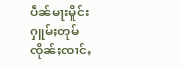ပဵၼ်မႃးမိူင်းႁူမ်ႈတုမ် ၸိုၼ်ႈၸၢင်ႇ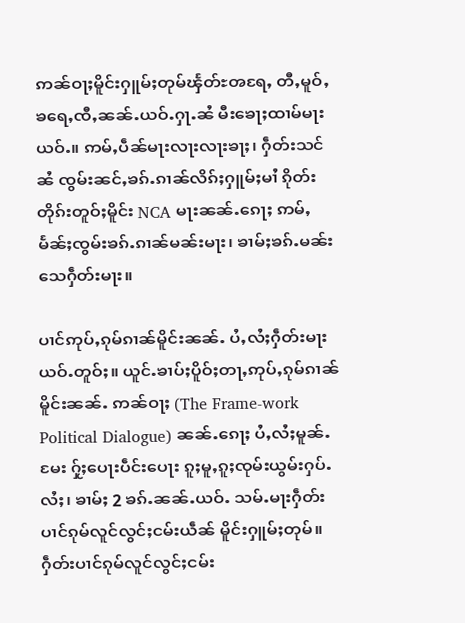ဢၼ်ဝႃႈမိူင်းႁူမ်ႈတုမ်ၾႅတ်ႊၻရႄႇ တီႇမူဝ်ႇၶရေႇၸီႇၼၼ်ႉယဝ်ႉႁႃႉၼႆ မီးၶေႃႈထၢမ်မႃးယဝ်ႉ။ ဢမ်ႇပဵၼ်မႃးလႃးလႃးၶႃႈ၊ ႁဵတ်းသင်ၼႆ ၸွမ်းၼင်ႇၶၵ်ႉၵၢၼ်လိၵ်ႈႁူမ်ႈမၢႆ ၵိုတ်းတိုၵ်းတူဝ်ႈမိူင်း NCA မႃးၼၼ်ႉၵေႃႈ ဢမ်ႇမႅၼ်ႈၸွမ်းၶၵ်ႉၵၢၼ်မၼ်းမႃး၊ ၶၢမ်ႈၶၵ်ႉမၼ်းသေႁဵတ်းမႃး။

ပၢင်ဢုပ်ႇၵုမ်ၵၢၼ်မိူင်းၼၼ်ႉ ပႆႇလႆႈႁဵတ်းမႃးယဝ်ႉတူဝ်ႈ။ ယူင်ႉၶၢပ်ႈပိူဝ်ႈတႃႇဢုပ်ႇၵုမ်ၵၢၼ်မိူင်းၼၼ်ႉ ဢၼ်ဝႃႈ (The Frame-work Political Dialogue) ၼၼ်ႉၵေႃႈ ပႆႇလႆႈမူၼ်ႉမႄး ႁႂ်ႈပေႃးပဵင်းပေႃး ၵူႈမူႇၵူႈၸုမ်းယွမ်းႁပ်ႉလႆႈ၊ ၶၢမ်ႈ 2 ၶၵ်ႉၼၼ်ႉယဝ်ႉ သမ်ႉမႃးႁဵတ်းပၢင်ၵုမ်လူင်လွင်ႈငမ်းယဵၼ် မိူင်းႁူမ်ႈတုမ်။  ႁဵတ်းပၢင်ၵုမ်လူင်လွင်ႈငမ်း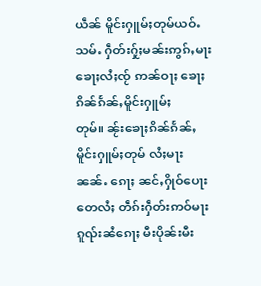ယဵၼ် မိူင်းႁူမ်ႈတုမ်ယဝ်ႉသမ်ႉ ႁဵတ်းႁႂ်ႈမၼ်းဢွၵ်ႇမႃး ၶေႃႈလႆႈၸႂ် ဢၼ်ဝႃႈ ၶေႃႈၵိၼ်ၵႅၼ်ႇမိူင်းႁူမ်ႈတုမ်။ ၼႂ်းၶေႃႈၵိၼ်ၵႅၼ်ႇမိူင်းႁူမ်ႈတုမ် လႆႈမႃးၼၼ်ႉ ၵေႃႈ ၼင်ႇႁိုဝ်ပေႃးတေလႆႈ တဵၵ်းႁဵတ်းဢဝ်မႃးၵူၺ်းၼႆၵေႃႈ မီးပိုၼ်းမီး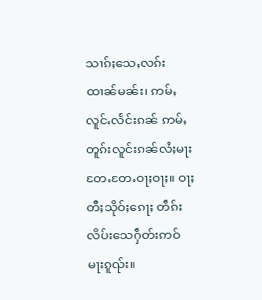သၢၵ်ႈသေႇလၵ်းထၢၼ်မၼ်း၊ ဢမ်ႇလူင်ႉလႅင်းၵၼ် ဢမ်ႇတူၵ်းလူင်းၵၼ်လႆႈမႃးတႄႉတႄႉဝႃႈဝႃႈ။ ဝႃႈတီႈသိုဝ်ႈၵေႃႈ တဵၵ်းလိပ်းသေႁဵတ်းဢဝ်မႃးၵူၺ်း။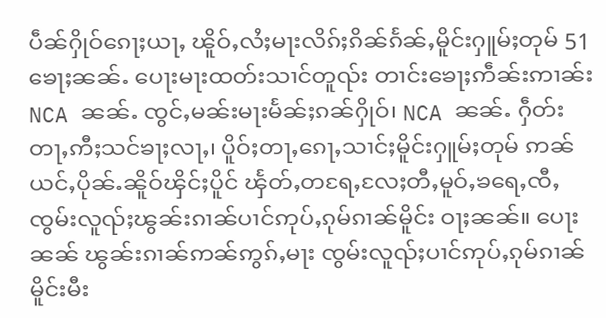ပဵၼ်ႁိုဝ်ၵေႃႈယႃႇ ၽိူဝ်ႇလႆႈမႃးလိၵ်ႈၵိၼ်ၵႅၼ်ႇမိူင်းႁူမ်ႈတုမ် 51 ၶေႃႈၼၼ်ႉ ပေႃးမႃးထတ်းသၢင်တူၺ်း တၢင်းၶေႃႈဢဵၼ်းဢၢၼ်း NCA ၼၼ်ႉ ၸွင်ႇမၼ်းမႃးမႅၼ်ႈၵၼ်ႁိုဝ်၊ NCA ၼၼ်ႉ ႁဵတ်းတႃႇဢီႈသင်ၶႃႈလႃႇ၊ ပိူဝ်ႈတႃႇၵေႃႇသၢင်ႈမိူင်းႁူမ်ႈတုမ် ဢၼ်ယင်ႇပိုၼ်ႉၼိူဝ်ၾိင်ႈပိူင် ၾႅတ်ႇတရႄႇလႄႈတီႇမူဝ်ႇၶရေႇၸီႇ ၸွမ်းလူၺ်ႈၽွၼ်းၵၢၼ်ပၢင်ဢုပ်ႇၵုမ်ၵၢၼ်မိူင်း ဝႃႈၼၼ်။ ပေႃးၼၼ် ၽွၼ်းၵၢၼ်ဢၼ်ဢွၵ်ႇမႃး ၸွမ်းလူၺ်ႈပၢင်ဢုပ်ႇၵုမ်ၵၢၼ်မိူင်းမီး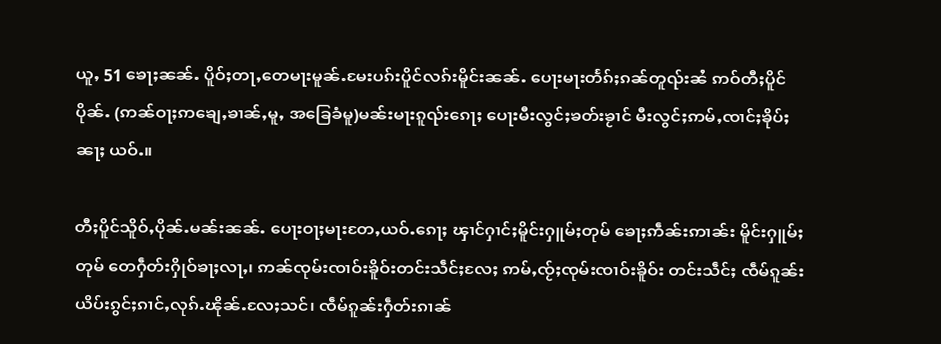ယူႇ 51 ၶေႃႈၼၼ်ႉ ပိူဝ်ႈတႃႇတေမႃးမူၼ်ႉမႄးပၵ်းပိူင်လၵ်းမိူင်းၼၼ်ႉ ပေႃးမႃးတႅၵ်ႈၵၼ်တူၺ်းၼႆ ဢဝ်တီႈပိူင်ပိုၼ်ႉ (ဢၼ်ဝႃႈဢၶျေႇၶၢၼ်ႇမူႇ အခြေခံမူ)မၼ်းမႃးၵူၺ်းၵေႃႈ ပေႃးမီးလွင်ႈၶတ်းၶႂၢင် မီးလွင်ႈဢမ်ႇၸၢင်ႈၶိုပ်ႈၼႃႈ ယဝ်ႉ။

တီႈပိူင်သိူဝ်ႇပိုၼ်ႉမၼ်းၼၼ်ႉ ပေႃးဝႃႈမႃးတႄႇယဝ်ႉၵေႃႈ ၾၢင်ႁၢင်ႈမိူင်းႁူမ်ႈတုမ် ၶေႃႈဢဵၼ်းဢၢၼ်း မိူင်းႁူမ်ႈတုမ် တေႁဵတ်းႁိုဝ်ၶႃႈလႃႇ၊ ဢၼ်ၸုမ်းၸၢဝ်းၶိူဝ်းတင်းသဵင်ႈလႄႈ ဢမ်ႇၸႂ်ႈၸုမ်းၸၢဝ်းၶိူဝ်း တင်းသဵင်ႈ ၸဵမ်ၵူၼ်းယိပ်းၵွင်ႈၵၢင်ႇလုၵ်ႉၽိုၼ်ႉလႄႈသင်၊ ၸဵမ်ၵူၼ်းႁဵတ်းၵၢၼ်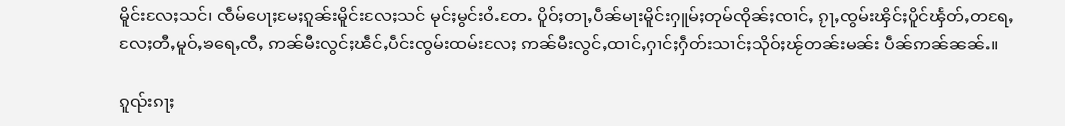မိူင်းလႄႈသင်၊ ၸဵမ်ပေႃႈမႄႈၵူၼ်းမိူင်းလႄႈသင် မုင်ႈမွင်းဝႆႉတႄႉ ပိူဝ်ႈတႃႇပဵၼ်မႃးမိူင်းႁူမ်ႈတုမ်ၸိုၼ်ႈၸၢင်ႇ ၵႂႃႇၸွမ်းၾိင်ႈပိူင်ၾႅတ်ႇတရႄႇလႄႈတီႇမူဝ်ႇၶရေႇၸီႇ ဢၼ်မီးလွင်ႈၽဵင်ႇပဵင်းၸွမ်းထမ်းလႄႈ ဢၼ်မီးလွင်ႇထၢင်ႇႁၢင်ႈႁဵတ်းသၢင်ႈသိုဝ်ႈၽႂ်တၼ်းမၼ်း ပဵၼ်ဢၼ်ၼၼ်ႉ။

ၵူၺ်းၵႃႈ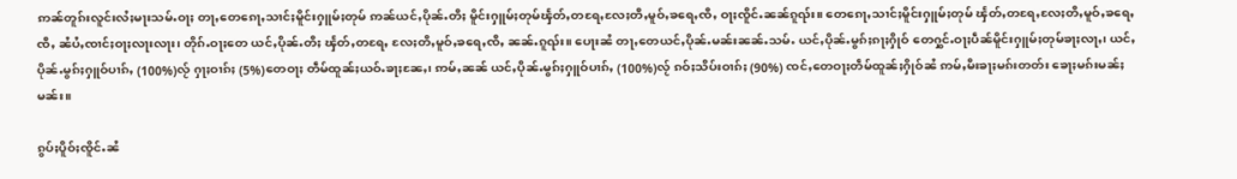ဢၼ်တူၵ်းလူင်းလႆႈမႃးသမ်ႉဝႃႈ တႃႇတေၵေႃႇသၢင်ႈမိူင်းႁူမ်ႈတုမ် ဢၼ်ယင်ႇပိုၼ်ႉတီႈ မိူင်းႁူမ်ႈတုမ်ၾႅတ်ႇတရႄႇလႄႈတီႇမူဝ်ႇၶရေႇၸီႇ ဝႃႈၸိူင်ႉၼၼ်ၵူၺ်း။ တေၵေႃႇသၢင်ႈမိူင်းႁူမ်ႈတုမ် ၾႅတ်ႇတရႄႇလႄႈတီႇမူဝ်ႇၶရေႇၸီႇ ၼႆပႆႇၸၢင်ႈဝႃႈလႃးလႃး၊ တိုၵ်ႉဝႃႈတေ ယင်ႇပိုၼ်ႉတီႈ ၾႅတ်ႇတရႄႇ လႄႈတီႇမူဝ်ႇၶရေႇၸီႇ ၼၼ်ႉၵူၺ်း။ ပေႃးၼႆ တႃႇတေယင်ႇပိုၼ်ႉမၼ်းၼၼ်ႉသမ်ႉ ယင်ႇပိုၼ်ႉမွၵ်ႈၵႃႈႁိုဝ် တေႁွင်ႉဝႃႈပဵၼ်မိူင်းႁူမ်ႈတုမ်ၶႃႈလႃႇ၊ ယင်ႇပိုၼ်ႉမွၵ်ႈႁူဝ်ပၢၵ်ႇ (100%)လႂ် ႁႃႈဝၢၵ်ႈ (5%)တေဝႃႈ တဵမ်ထူၼ်ႈယဝ်ႉၶႃႈၼႄႇ၊ ဢမ်ႇၼၼ် ယင်ႇပိုၼ်ႉမွၵ်ႈႁူဝ်ပၢၵ်ႇ (100%)လႂ် ၵဝ်ႈသိပ်းဝၢၵ်ႈ (90%) ၸင်ႇတေဝႃႈတဵမ်ထူၼ်ႈႁိုဝ်ၼႆ ဢမ်ႇမီးၶႃႈမၵ်းတတ်း ၶေႃႈမၵ်းမၼ်ႈမၼ်း။

ၵွပ်ႈပိူဝ်ႈၸိူင်ႉၼႆ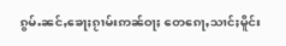ၵွမ်ႉၼင်ႇၶေႃႈၵႂၢမ်းဢၼ်ဝႃႈ တေၵေႃႇသၢင်ႈမိူင်း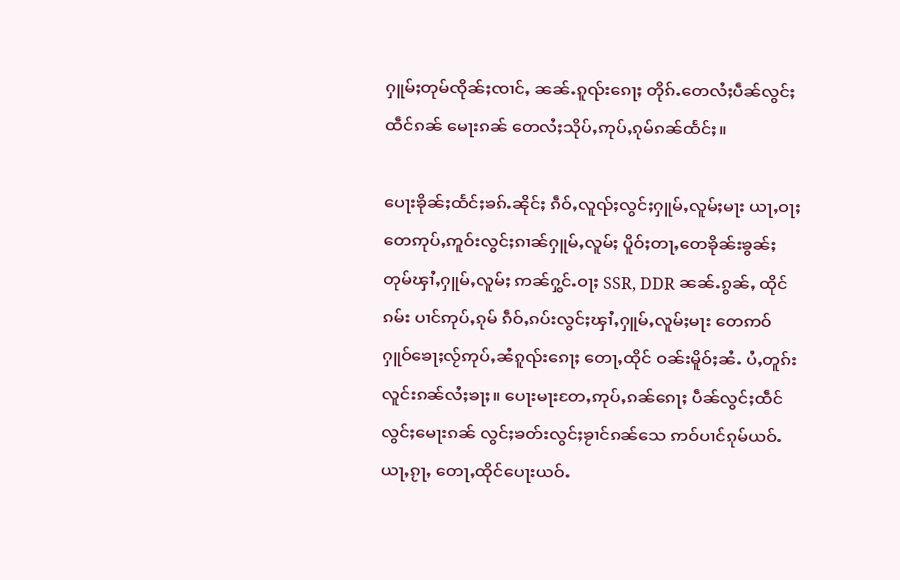ႁူမ်ႈတုမ်ၸိုၼ်ႈၸၢင်ႇ ၼၼ်ႉၵူၺ်းၵေႃႈ တိုၵ်ႉတေလႆႈပဵၼ်လွင်ႈထဵင်ၵၼ် မေႃးၵၼ် တေလႆႈသိုပ်ႇဢုပ်ႇၵုမ်ၵၼ်ထႅင်ႈ။

ပေႃးၶိုၼ်ႈထႅင်ႈၶၵ်ႉၼိုင်ႈ ၵဵဝ်ႇလူၺ်ႈလွင်ႈႁူမ်ႇလူမ်ႈမႃး ယႃႇဝႃႈတေဢုပ်ႇဢူဝ်းလွင်ႈၵၢၼ်ႁူမ်ႇလူမ်ႈ ပိူဝ်ႈတႃႇတေၶိုၼ်းၶွၼ်ႈတုမ်ၾၢႆႇႁူမ်ႇလူမ်ႈ ဢၼ်ႁွင်ႉဝႃႈ SSR, DDR ၼၼ်ႉၵွၼ်ႇ ထိုင်ၵမ်း ပၢင်ဢုပ်ႇၵုမ် ၵဵဝ်ႇၵပ်းလွင်ႈၾၢႆႇႁူမ်ႇလူမ်ႈမႃး တေဢဝ်ႁူဝ်ၶေႃႈလႂ်ဢုပ်ႇၼႆၵူၺ်းၵေႃႈ တေႃႇထိုင် ဝၼ်းမိူဝ်ႈၼႆႉ ပႆႇတူၵ်းလူင်းၵၼ်လႆႈၶႃႈ။ ပေႃးမႃးတႄႇဢုပ်ႇၵၼ်ၵေႃႈ ပဵၼ်လွင်ႈထဵင်လွင်ႈမေႃးၵၼ် လွင်ႈၶတ်းလွင်ႈၶႂၢင်ၵၼ်သေ ဢဝ်ပၢင်ၵုမ်ယဝ်ႉယႃႇၵႂႃႇ တေႃႇထိုင်ပေႃးယဝ်ႉ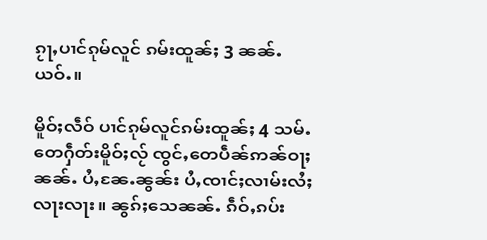ၵႂႃႇပၢင်ၵုမ်လူင် ၵမ်းထူၼ်ႈ 3 ၼၼ်ႉယဝ်ႉ။

မိူဝ်ႈလဵဝ် ပၢင်ၵုမ်လူင်ၵမ်းထူၼ်ႈ 4 သမ်ႉတေႁဵတ်းမိူဝ်ႈလႂ် ၸွင်ႇတေပဵၼ်ဢၼ်ဝႃႈၼၼ်ႉ ပႆႇၼႄႉၼွၼ်း ပႆႇၸၢင်ႈလၢမ်းလႆႈလႃးလႃး။ ၼွၵ်ႈသေၼၼ်ႉ ၵဵဝ်ႇၵပ်း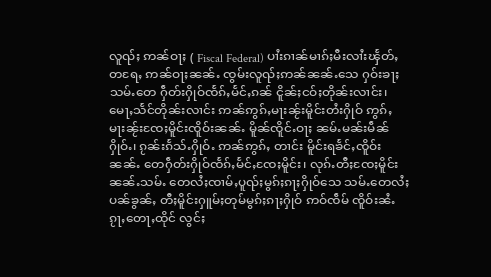လူၺ်ႈ ဢၼ်ဝႃႈ ( Fiscal Federal) ပၢႆးၵၢၼ်မၢၵ်ႈမီးလၢႆးၾႅတ်ႇတရႄႇ ဢၼ်ဝႃႈၼၼ်ႉ ၸွမ်းလူၺ်ႈဢၼ်ၼၼ်ႉသေ ႁဝ်းၶႃႈသမ်ႉတေ ႁဵတ်းႁိုဝ်ၸႅၵ်ႇမႅင်ႇၵၼ် ငိူၼ်ႈငဝ်ႈတိုၼ်းလၢင်း၊ မေႃႇသႅင်တိုၼ်းလၢင်း ဢၼ်ဢွၵ်ႇမႃးၼႂ်းမိူင်းတႆးႁိုဝ် ဢွၵ်ႇမႃးၼႂ်းၸႄႈမိူင်းၸိူဝ်းၼၼ်ႉ မိူၼ်ၸိူင်ႉဝႃႈ ၼမ်ႉမၼ်းမဵၼ်ႁိုဝ်ႉ၊ ၵႂၼ်းၵႅသ်ႉႁိုဝ်ႉ ဢၼ်ဢွၵ်ႇ တၢင်း မိူင်းရၶႅင်ႇၸိူဝ်းၼၼ်ႉ တေႁဵတ်းႁိုဝ်ၸႅၵ်ႇမႅင်ႇၸႄႈမိူင်း၊ လုၵ်ႉတီႈၸႄႈမိူင်းၼၼ်ႉသမ်ႉ တေလႆႈၸၢမ်ႇပူၺ်ႈမွၵ်ႈၵႃႈႁိုဝ်သေ သမ်ႉတေလႆႈပၼ်ၶွၼ်ႇ တီႈမိူင်းႁူမ်ႈတုမ်မွၵ်ႈၵႃႈႁိုဝ် ဢဝ်ၸဵမ် ၸိူဝ်းၼႆႉၵႂႃႇတေႃႇထိုင် လွင်ႈ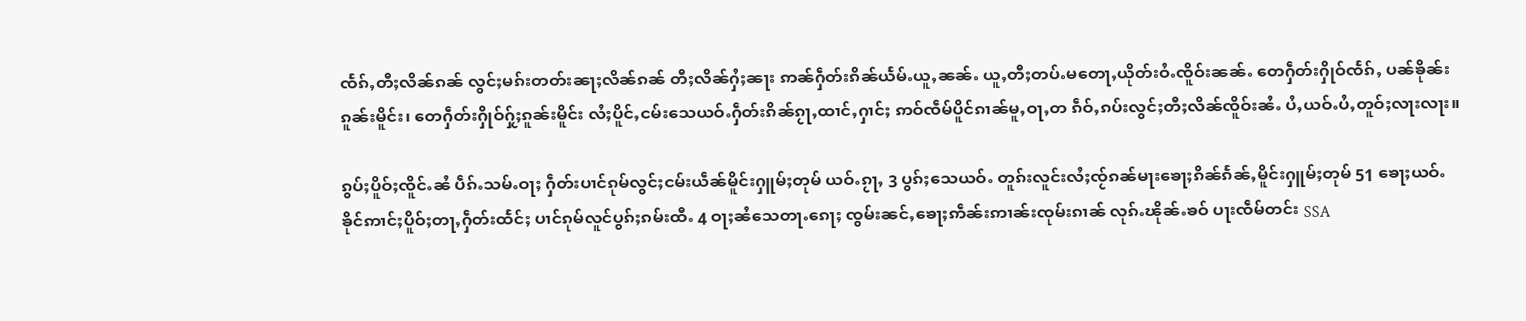ၸႅၵ်ႇတီႈလိၼ်ၵၼ် လွင်ႈမၵ်းတတ်းၼႃႈလိၼ်ၵၼ် တီႈလိၼ်ႁႆႈၼႃး ဢၼ်ႁဵတ်းၵိၼ်ယႅမ်ႉယူႇၼၼ်ႉ ယူႇတီႈတပ်ႉမတေႃႇယိုတ်းဝႆႉၸိူဝ်းၼၼ်ႉ တေႁဵတ်းႁိုဝ်ၸႅၵ်ႇ ပၼ်ၶိုၼ်းၵူၼ်းမိူင်း၊ တေႁဵတ်းႁိုဝ်ႁႂ်ႈၵူၼ်းမိူင်း လႆႈပိူင်ႇငမ်းသေယဝ်ႉႁဵတ်းၵိၼ်ၵႂႃႇထၢင်ႇႁၢင်ႈ ဢဝ်ၸဵမ်ပိူင်ၵၢၼ်မူႇဝႃႇတ ၵဵဝ်ႇၵပ်းလွင်ႈတီႈလိၼ်ၸိူဝ်းၼႆႉ ပႆႇယဝ်ႉပႆႇတူဝ်ႈလႃးလႃး။

ၵွပ်ႈပိူဝ်ႈၸိူင်ႉၼႆ ပဵၵ်ႉသမ်ႉဝႃႈ ႁဵတ်းပၢင်ၵုမ်လွင်ႈငမ်းယဵၼ်မိူင်းႁူမ်ႈတုမ် ယဝ်ႉၵႂႃႇ 3 ပွၵ်ႈသေယဝ်ႉ တူၵ်းလူင်းလႆႈၸႂ်ၵၼ်မႃးၶေႃႈၵိၼ်ၵႅၼ်ႇမိူင်းႁူမ်ႈတုမ် 51 ၶေႃႈယဝ်ႉ ၶိုင်ဢၢင်ႈပိူဝ်ႈတႃႇႁဵတ်းထႅင်ႈ ပၢင်ၵုမ်လူင်ပွၵ်ႈၵမ်းထီႉ 4 ဝႃႈၼႆသေတႃႉၵေႃႈ ၸွမ်းၼင်ႇၶေႃႈဢဵၼ်းဢၢၼ်းၸုမ်းၵၢၼ် လုၵ်ႉၽိုၼ်ႉၶဝ် ပႃးၸဵမ်တင်း SSA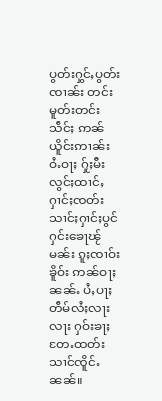ပွတ်းႁွင်ႇပွတ်းၸၢၼ်း တင်းမူတ်းတင်းသဵင်ႈ ဢၼ်ယိူင်းဢၢၼ်း ဝႆႉဝႃႈ ႁႂ်ႈမီးလွင်ႈထၢင်ႇႁၢင်ႈၸတ်းသၢင်ႈႁၢင်ႈပွင်ႁင်းၶေႃၽႂ်မၼ်း ၵူႈၸၢဝ်းၶိူဝ်း ဢၼ်ဝႃႈၼၼ်ႉ ပႆႇပႃႈတဵမ်လႆႈလႃးလႃး ႁဝ်းၶႃႈတႄႉထတ်းသၢင်ၸိူင်ႉၼၼ်။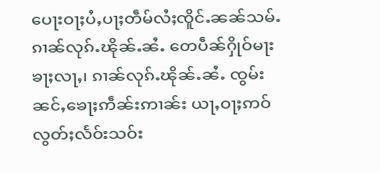ပေႃးဝႃႈပႆႇပႃႈတဵမ်လႆႈၸိူင်ႉၼၼ်သမ်ႉ ၵၢၼ်လုၵ်ႉၽိုၼ်ႉၼႆႉ တေပဵၼ်ႁိုဝ်မႃးၶႃႈလႃႇ၊ ၵၢၼ်လုၵ်ႉၽိုၼ်ႉၼႆႉ ၸွမ်းၼင်ႇၶေႃႈဢဵၼ်းဢၢၼ်း ယႃႇဝႃႈဢဝ်လွတ်ႈလႅဝ်းသဝ်း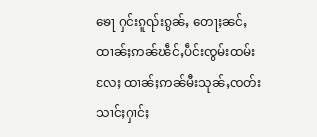ၶေႃ ႁင်းၵူၺ်းၵွၼ်ႇ တေႃႈၼင်ႇထၢၼ်ႈဢၼ်ၽဵင်ႇပဵင်းၸွမ်းထမ်းလႄႈ ထၢၼ်ႈဢၼ်မီးသုၼ်ႇၸတ်းသၢင်ႈႁၢင်ႈ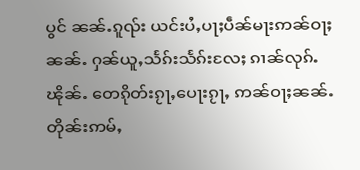ပွင် ၼၼ်ႉၵူၺ်း ယင်းပႆႇပႃႈပဵၼ်မႃးဢၼ်ဝႃႈၼၼ်ႉ ႁၼ်ယူႇသႅၵ်းသႅၵ်းလႄႈ ၵၢၼ်လုၵ်ႉၽိုၼ်ႉ တေၵိုတ်းၵႂႃႇပေႃးၵႂႃႇ ဢၼ်ဝႃႈၼၼ်ႉ တိုၼ်းဢမ်ႇ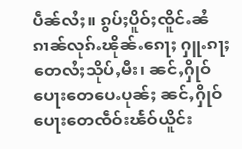ပဵၼ်လႆႈ။ ၵွပ်ႈပိူဝ်ႈၸိူင်ႉၼႆ ၵၢၼ်လုၵ်ႉၽိုၼ်ႉၵေႃႈ ႁူႉၵႃႈတေလႆႈသိုပ်ႇမီး၊ ၼင်ႇႁိုဝ်ပေႃးတေပေႉပုၼ်ႈ ၼင်ႇႁိုဝ်ပေႃးတေၸဵဝ်းၽႅဝ်ယိူင်း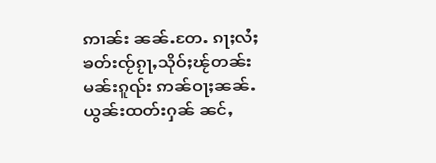ဢၢၼ်း ၼၼ်ႉတႄႉ ၵႃႈလႆႈၶတ်းၸႂ်ၵႂႃႇသိုဝ်ႈၽႂ်တၼ်းမၼ်းၵူၺ်း ဢၼ်ဝႃႈၼၼ်ႉ ယွၼ်းထတ်းႁၼ် ၼင်ႇ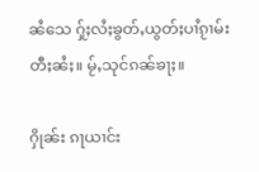ၼႆသေ ႁႂ်ႈလႆႈၶွတ်ႇယွတ်ႈပၢႆၵႂၢမ်းတီႈၼႆႈ။ မႂ်ႇသုင်ၵၼ်ၶႃႈ။

ႁိုၼ်း ၵႃယၢင်း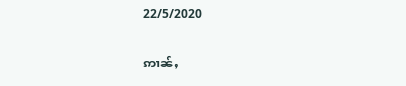22/5/2020

ဢၢၼ်ႇ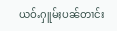ယဝ်ႉႁူမ်ႈပၼ်တၢင်း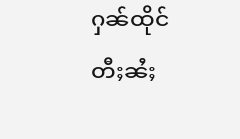ႁၼ်ထိုင်တီႈၼႆႈ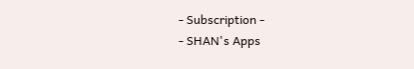- Subscription -
- SHAN's Apps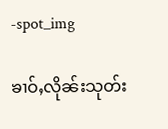-spot_img

ၶၢဝ်ႇလိုၼ်းသုတ်း